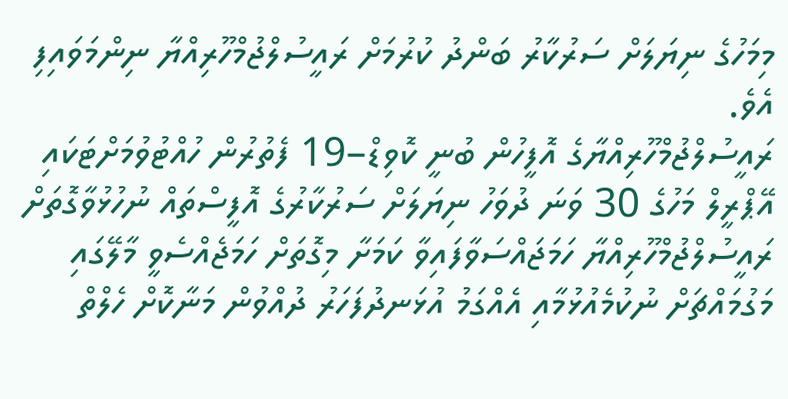މިމަހުގެ ނިޔަލަށް ސަރުކާރު ބަންދު ކުރުމަށް ރައީސުލްޖުމްހޫރިއްޔާ ނިންމަވައިފި އެވެ.
ރައީސުލްޖުމްހޫރިއްޔާގެ އޮފީހުން ބުނީ ކޮވިޑް–19 ފެތުރުން ހުއްޓުވުމަށްޓަކައި އޭޕްރީލް މަހުގެ 30 ވަނަ ދުވަހު ނިޔަލަށް ސަރުކާރުގެ އޮފީސްތައް ނުހުޅުވާގޮތަށް ރައީސުލްޖުމްހޫރިއްޔާ ހަމަޖައްސަވާފައިވާ ކަމަށާ މިގޮތަށް ހަމަޖެއްސެވީ މާލޭގައި މަގުމައްޗަށް ނުކުމެއުޅުމާއި އެއްގަމު އުޅަނދުފަހަރު ދުއްވުން މަނާކޮށް ހެލްތް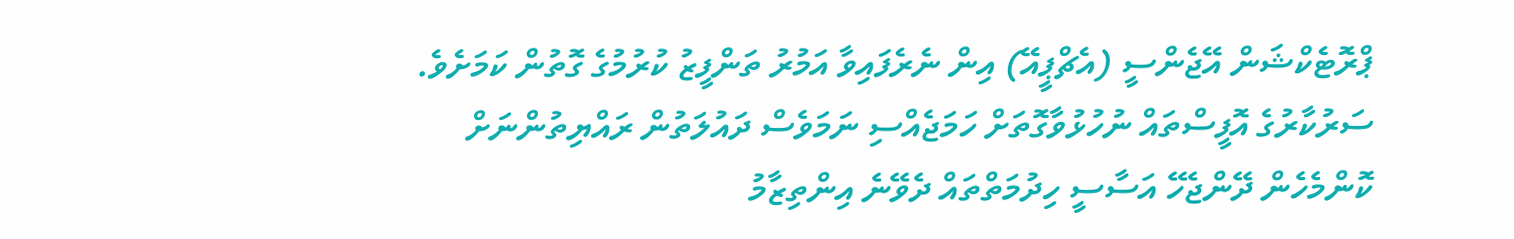ޕްރޮޓެކްޝަން އޭޖެންސީ (އެޗްޕީއޭ) އިން ނެރެފައިވާ އަމުރު ތަންފީޒު ކުރުމުގެ ގޮތުން ކަމަށެވެ.
ސަރުކާރުގެ އޮފީސްތައް ނުހުޅުވާގޮތަށް ހަމަޖެއްސި ނަމަވެސް ދައުލަތުން ރައްޔިތުންނަށް ކޮންމެހެން ދޭންޖެހޭ އަސާސީ ހިދުމަތްތައް ދެވޭނެ އިންތިޒާމު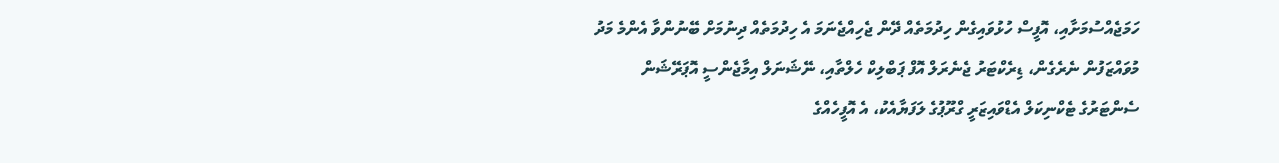ހަމަޖެއްސުމަށާއި، އޮފީސް ހުޅުވައިގެން ހިދުމަތެއް ދޭން ޖެހިއްޖެނަމަ އެ ހިދުމަތެއް ދިނުމަށް ބޭނުންވާ އެންމެ މަދު މުވައްޒަފުން ނެރެގެން، ޑިރެކްޓަރު ޖެނެރަލް އޮފް ޕަބްލިކް ހެލްތާއި، ނޭޝަނަލް އިމާޖެންސީ އޮޕަރޭޝަން ސެންޓަރުގެ ޓެކްނިކަލް އެޑްވައިޒަރީ ގްރޫޕުގެ ލަފަޔާއެކު، އެ އޮފީހެއްގެ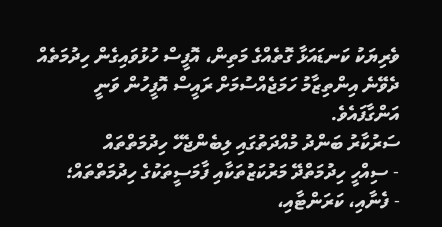ވެރިޔަކު ކަނޑައަޅާ ގޮތެއްގެ މަތިން، އޮފީސް ހުޅުވައިގެން ހިދުމަތެއް ދެވޭނެ އިންތިޒާމު ހަމަޖެއްސުމަށް ރައީސް އޮފީހުން ވަނީ އަންގާފައެވެ.
ސަރުކާރު ބަންދު މުއްދަތުގައި ލިބެންޖެހޭ ހިދުމަތްތައް
- ސިއްހީ ހިދުމަތްދޭ މަރުކަޒުތަކާއި ފާމަސީތަކުގެ ހިދުމަތްތައް؛
- ފެނާއި، ކަރަންޓާއި،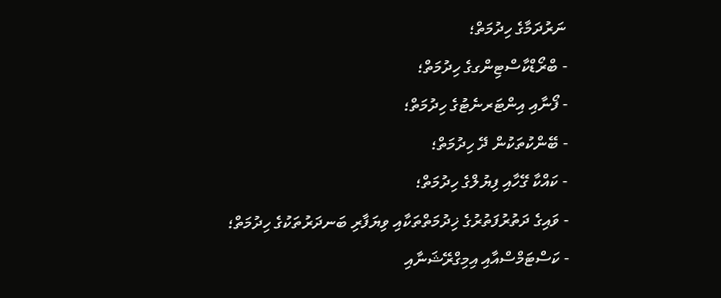ނަރުދަމާގެ ހިދުމަތް؛
- ބްރޯޑްކާސްޓިންގގެ ހިދުމަތް؛
- ފޯނާއި އިންޓަރނެޓުގެ ހިދުމަތް؛
- ބޭންކުތަކުން ދޭ ހިދުމަތް؛
- ކައްކާ ގޭހާއި ފިޔުލްގެ ހިދުމަތް؛
- ވައިގެ ދަތުރުފަތުރުގެ ޚިދުމަތްތަކާއި ވިޔަފާރި ބަނދަރުތަކުގެ ހިދުމަތް؛
- ކަސްޓަމްސްއާއި އިމިގްރޭޝަނާއި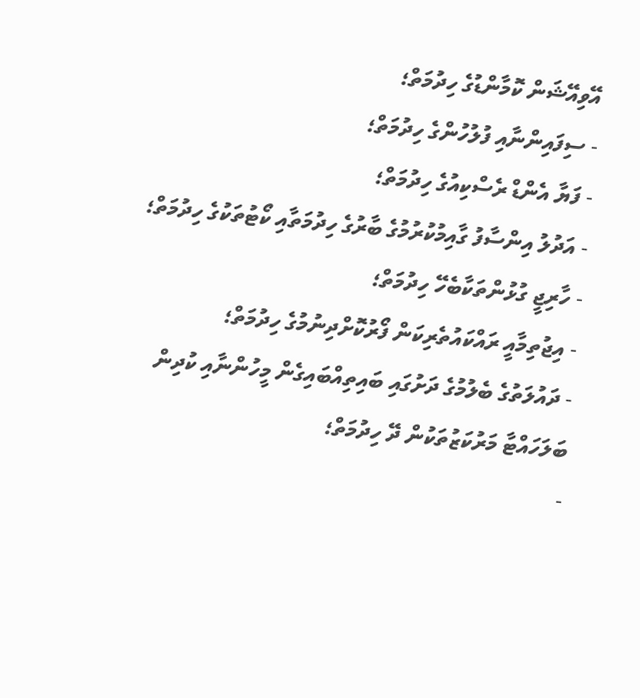އޭވިއޭޝަން ކޮމާންޑުގެ ހިދުމަތް؛
- ސިފައިންނާއި ފުލުހުންގެ ހިދުމަތް؛
- ފަޔާ އެންޑް ރެސްކިއުގެ ހިދުމަތް؛
- އަދުލު އިންސާފު ގާއިމުކުރުމުގެ ބާރުގެ ހިދުމަތާއި ކޯޓުތަކުގެ ހިދުމަތް؛
- ހާރިޖީ ގުޅުންތަކާބެހޭ ހިދުމަތް؛
- އިޖުތިމާއީ ރައްކައުތެރިކަން ފޯރުކޮށްދިނުމުގެ ހިދުމަތް؛
- ދައުލަތުގެ ބެލުމުގެ ދަށުގައި ބައިތިއްބައިގެން މީހުންނާއި ކުދިން ބަލަހައްޓާ މަރުކަޒުތަކުން ދޭ ހިދުމަތް؛
-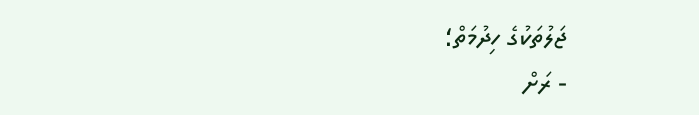ޖަލުތަކުގެ ހިދުމަތް؛
- ރަށް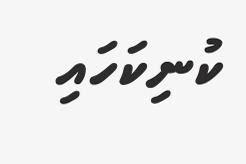ކުނިކަހައި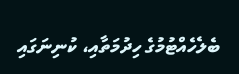ބެލެހެއްޓުމުގެ ހިދުމަތާއި، ކުނިނަގައި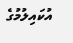އުކައިލުމުގެ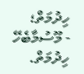ހިދުމަތް؛
- މޫސުމާބެހޭ ހިދުމަތް.